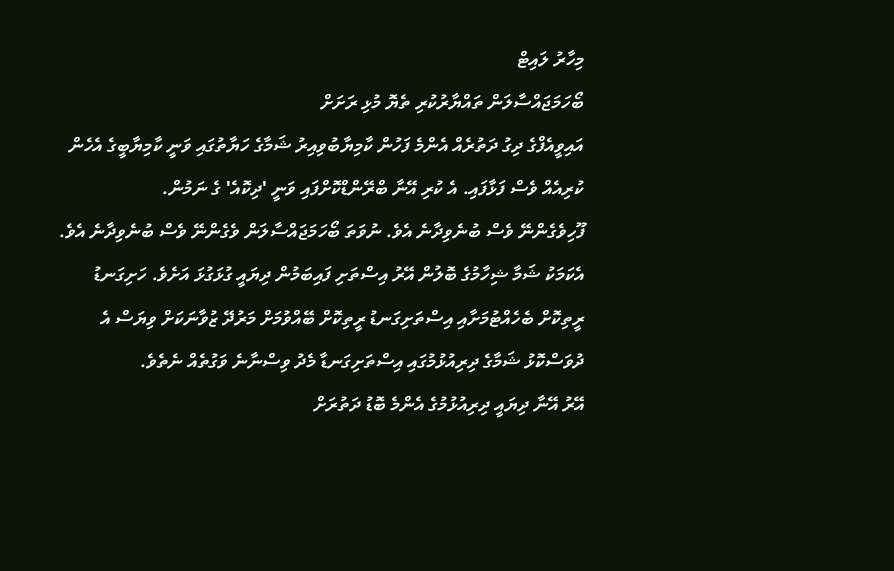މިހާރު ލައިޓް
ބޯހަމަޖައްސާލަން ތައްޔާރުކުރި ތެޔޮ މުޅި ރަށަށް
އައިވީއެފްގެ ދިގު ދަތުރެއް އެންމެ ފަހުން ކާމިޔާބުވިއިރު ޝަމާގެ ހަޔާތުގައި ވަނީ ކާމިޔާބީގެ އެހެން ކުރިއެއް ވެސް ފަޅާފައި. އެ ކުރި އޭނާ ބްރޭންޑްކޮށްފައި ވަނީ 'ދިކޮއެ' ގެ ނަމުން.
ފޫހިވެގެންނޭ ވެސް ބުނެވިދާނެ އެވެ. ނުވަތަ ބޯހަމަޖައްސާލަން ވެގެންނޭ ވެސް ބުނެވިދާނެ އެވެ. އެކަމަކު ޝަމާ ޝިހާމުގެ ބޮލުން އޭރު އިސްތަށި ފައިބަމުން ދިޔައީ ގުޅަގުޅަ އަށެވެ. ހަށިގަނޑު ރީތިކޮށް ބެހެއްޓުމަށާއި އިސްތަށިގަނޑު ރީތިކޮށް ބޭއްވުމަށް މަރުދޭ ޒުވާނަކަށް ވިޔަސް އެ ދުވަސްކޮޅު ޝަމާގެ ދިރިއުޅުމުގައި އިސްތަށިގަނޑާ މެދު ވިސްނާނެ ވަގުތެއް ނެތެވެ.
އޭރު އޭނާ ދިޔައީ ދިރިއުޅުމުގެ އެންމެ ބޮޑު ދަތުރަށް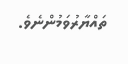ތައްޔާރުވަމުންނެވެ.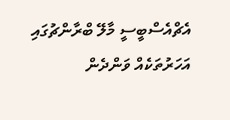އެޗްއެސްބީސީ މާލޭ ބްރާންޗުގައި އަހަރުތަކެއް ވަންދެން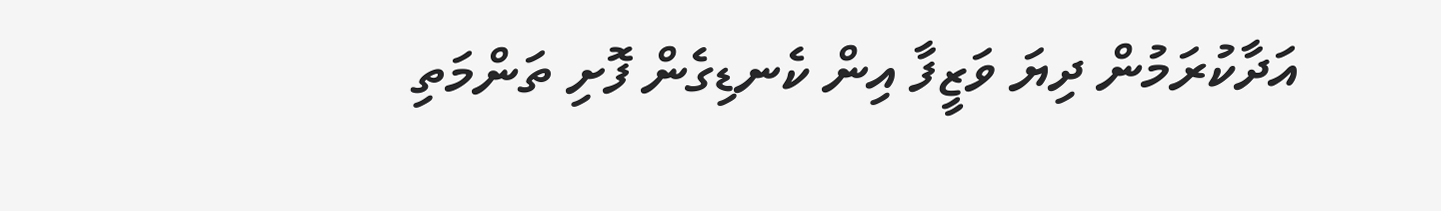އަދާކުރަމުން ދިޔަ ވަޒީފާ އިން ކެނޑިގެން ފޮށި ތަންމަތި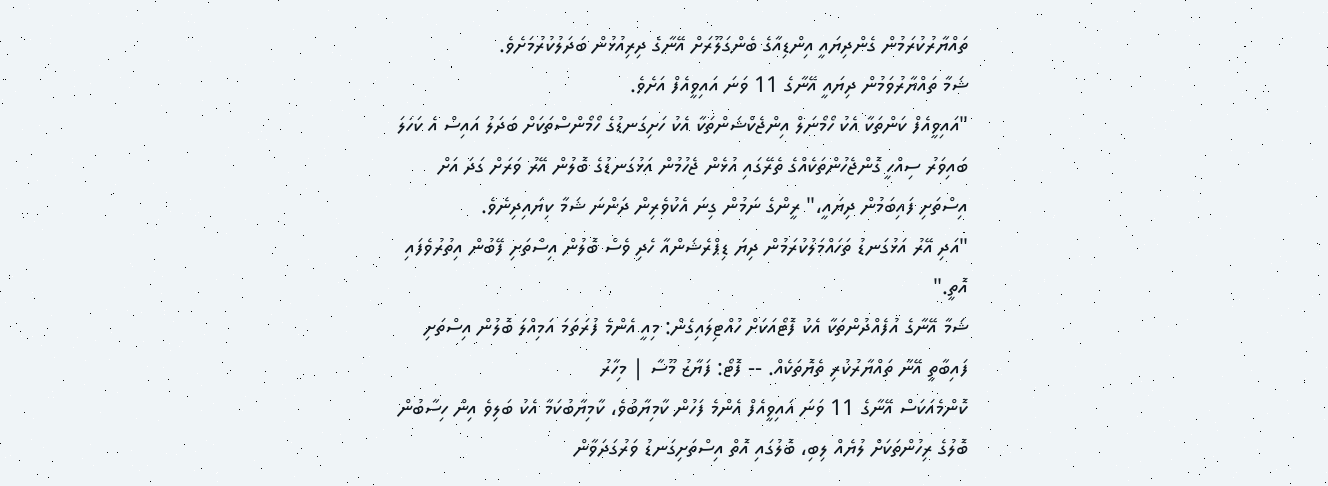ތައްޔާރުކުރަމުން ގެންދިޔައީ އިންޑިއާގެ ބެންގަލޫރަށް އޭނާގެ ދިރިއުޅުން ބަދަލުކުރުމަށެވެ.
ޝަމާ ތައްޔާރުވަމުން ދިޔައީ އޭނާގެ 11 ވަނަ އައިވީއެފް އަށެވެ.
"އައިވީއެފް ކަންތަކާ އެކު ހޯމޯނަލް އިންޖެކްޝަންތަކާ އެކު ހަށިގަނޑުގެ ހޯމޯންސްތަކަށް ބަދަލު އައިސް އެ ކަހަލަ ބައިވަރު ސިއްހީ ގޮންޖެހުންތަކެއްގެ ތެރޭގައި އުޅެން ޖެހުމުން އަޅުގަނޑުގެ ބޮލުން އޭރު ވަރަށް ގަދަ އަށް އިސްތަށި ފައިބަމުން ދިޔައީ،" ރީންގެ ނަމުން ގިނަ އެކުވެރިން ދަންނަ ޝަމާ ކިޔައިދިނެވެ.
"އަދި އޭރު އަޅުގަނޑު ތަހައްމަލުކުރަމުން ދިޔަ ޑިޕްރެޝަންއާ ހެދި ވެސް ބޮލުން އިސްތަށި ފޭބުން އިތުރުވެފައި އޮތީ."
ޝަމާ އޭނާގެ އުފެއްދުންތަކާ އެކު ފޮޓޯއަކަށް ހުއްޓިލައިގެން: މިއީ އެންމެ ފުރަތަމަ އަމިއްލަ ބޮލުން އިސްތަށި ފައިބާތީ އޭނާ ތައްޔާރުކުރި ތެޔޮތަކެއް. -- ފޮޓޯ: ފަޔާޒު މޫސާ | މިހާރު
ކޮންމެއަކަސް އޭނާގެ 11 ވަނަ އައިވީއެފް އެންމެ ފަހުން ކާމިޔާބުވެ، ކާމިޔާބުކަމާ އެކު ބަލިވެ އިން ހިސާބުން ބޮލުގެ ރިހުންތަކަށް ލުޔެއް ލިބި، ބޮލުގައި އޮތް އިސްތަށިގަނޑު ވަރުގަދަވާން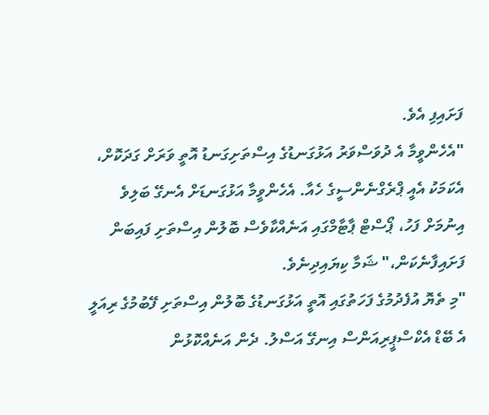ފަށައިފި އެވެ.
"އެހެންވީމާ އެ ދުވަސްވަރު އަޅުގަނޑުގެ އިސްތަށިގަނޑު އޮތީ ވަރަށް ގަދަކޮށް، އެކަމަކު އެއީ ޕްރެގްނެންސީގެ ހެއާ. އެހެންވީމާ އަޅުގަނޑަށް އެނގޭ ބަލިވެ އިނުމަށް ފަހު، ޕޯސްޓް ޕާޓާމްގައި އަނެއްކާވެސް ބޮލުން އިސްތަށި ފައިބަން ފަށައިފާނެކަން،" ޝަމާ ކިޔައިދިނެވެ.
"މި ތެޔޮ އުފެދުމުގެ ފަހަތުގައި އޮތީ އަޅުގަނޑުގެ ބޮލުން އިސްތަށި ފޭބުމުގެ ރިއަލީ އެ ބޭޑް އެކްސްޕީރިއަންސް އިނގޭ އަސްލު. ދެން އަނެއްކޮޅުން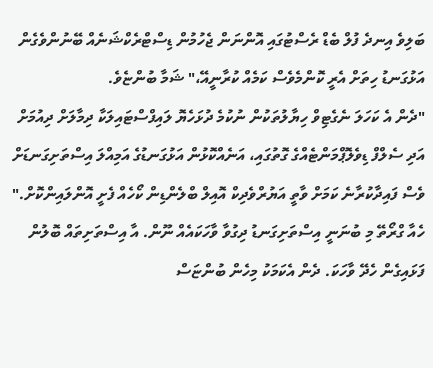ބަލިވެ އިނދެ ފުލް ބެޑް ރެސްޓުގައި އޮންނަން ޖެހުމުން ޑިސްޓްރެކްޝަނެއް ބޭނުންވެގެން އަޅުގަނޑު ހިތަށް އެރީ ކޮންމެވެސް ކަމެއް ކުރާނީއޭ،" ޝަމާ ބުންޏެވެ.
"ދެން އެ ކަހަލަ ނެގެޓިވް ހިޔާލުތަކުން ނުކުމެ ދުޅަހެޔޮ ލައިފްސްޓައިލަކާ ދިމާލަށް ދިއުމަށް އަދި ސެލްފް ޑިވެލޮޕްމަންޓެއްގެ ގޮތުގައި، އަނެއްކޮޅުން އަޅުގަނޑުގެ އަމިއްލަ އިސްތަށިގަނޑަށް ވެސް ފައިދާކުރާނެ ކަމަށް ވާތީ އަޔުރްވެދިކް އޮއިލް ބްލެންޑިން ކޯހެއް ފެށީ އޮންލައިންކޮށް."
ހެއާ ގްރޯތޭ މި ބުނަނީ އިސްތަށިގަނޑު ދިގުވާ ވާހަކައެއް ނޫން. އާ އިސްތަށިތައް ބޮލުން ފަޅައިގެން ހެދޭ ވާހަކަ. ދެން އެކަމަކު މިހެން ބުންޏަސް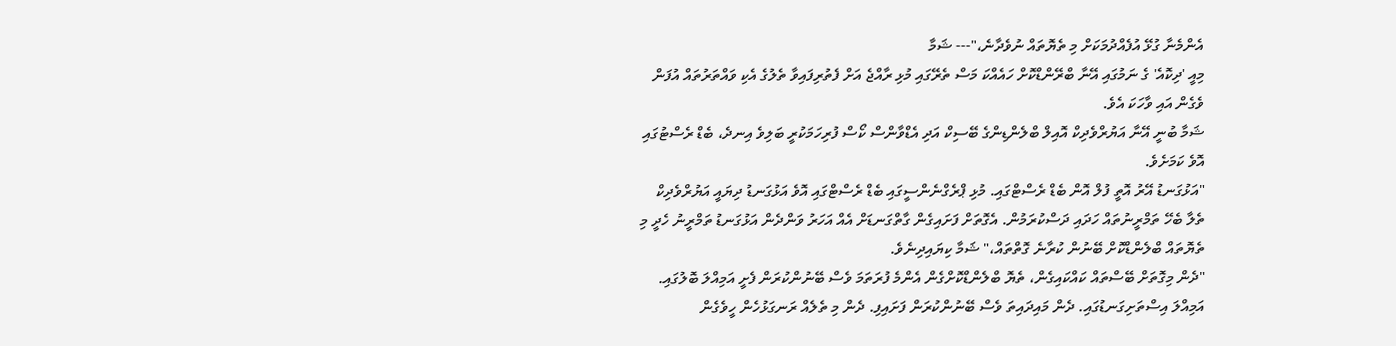އެންމެނާ ގުޅޭ އުފެއްދުމަކަށް މި ތެޔޮތައް ނުވެދާނެ،"--- ޝަމާ
މިއީ 'ދިކޮއެ' ގެ ނަމުގައި އޭނާ ބްރޭންޑްކޮށް ހައެއްކަ މަސް ތެރޭގައި މުޅި ރާއްޖެ އަށް ފެތުރިފައިވާ ތެލުގެ އެކި ވައްތަރުތައް އުފަން ވެގެން އައި ވާހަކަ އެވެ.
ޝަމާ ބުނީ އޭނާ އަޔުރްވެދިކް އޮއިލް ބްލެންޑިންގެ ބޭސިކް އަދި އެޑްވާންސް ކޯސް ފުރިހަމަކުރީ ބަލިވެ އިނދެ، ބެޑް ރެސްޓުގައި އޮވެ ކަމަށެވެ.
"އަޅުގަނޑު އޭރު އޮތީ ފުލް އޮން ބެޑް ރެސްޓްގައި. މުޅި ޕްރެގްނެންސީގައި ބެޑް ރެސްޓްގައި އޮވެ އަޅުގަނޑު ދިޔައީ އަޔުރްވެދިކް ތެލާ ބެހޭ ތަމްރީނުތައް ހަދައި ދަސްކުރަމުން. އެގޮތަށް ފަށައިގެން ގާތްގަނޑަށް އެއް އަހަރު ވަންދެން އަޅުގަނޑު ތަމްރީނު ހެދީ މި ތެޔޮތައް ބްލެންޑްކޮށް ބޭނުން ކުރާނެ ގޮތްތައް،" ޝަމާ ކިޔައިދިނެވެ.
"ދެން މިގޮތަށް ބޭސްތައް ކައްކައިގެން، ތެޔޮ ބްލެންޑްކޮށްގެން އެންމެ ފުރަތަމަ ވެސް ބޭނުންކުރަން ފެށީ އަމިއްލަ ބޮލުގައި. އަމިއްލަ އިސްތަށިގަނޑުގައި. ދެން މައިދައިތަ ވެސް ބޭނުންކުރަން ފަށައިފި. ދެން މި ތެލެއް ރަނގަޅުހެން ހީވެގެން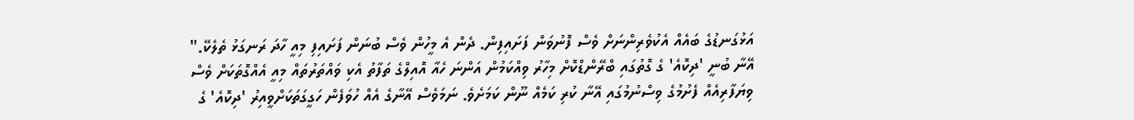އަޅުގަނޑުގެ ބައެއް އެކުވެރިންނަށް ވެސް ފޮނުވަން ފަށައިފިން. ދެން އެ މީހުން ވެސް ބުނަން ފަށައިފި މިއީ ހާދަ ރަނގަޅު ތެލެކޭ."
އޭނާ ބުނީ 'ދިކޮއެ' ގެ ގޮތުގައި ބްރޭންޑްކޮށް މިހާރު ވިއްކަމުން އަންނަ ހެއާ އޮއިލްގެ ތަފާތު އެކި ވައްތަރުތައް މިއީ އެއްގޮތަކަށް ވެސް ވިޔަފާރިއެއް ފެށުމުގެ ވިސްނުމުގައި އޭނާ ކުރި ކަމެއް ނޫން ކަމަށެވެ. ނަމަވެސް އޭނާގެ އެއް ހުވަފެން ހަގީގަތަކަށްވީއިރު 'ދިކޮއެ' ގެ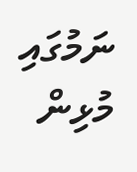ނަމުގައި މުޅިން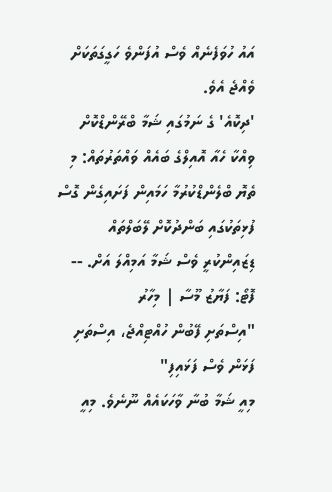އައު ހުވަފެނެއް ވެސް އުފަންވެ ހަގީގަތަކަށް ވެއްޖެ އެވެ.
'ދިކޮއެ' ގެ ނަމުގައި ޝަމާ ބްރޭންޑްކޮށް ވިއްކާ ހެއާ އޮއިލްގެ ބައެއް ވައްތަރުތައް: މި ތެޔޮ ބްލެންޑްކުރުމާ ހަމައިން ފަށައިގެން ގޮސް ފުޅިތަކުގައި ބަންދުކޮށް ލޭބަލްތައް ޑިޒައިންކުރީ ވެސް ޝަމާ އަމިއްލަ އަށް. -- ފޮޓޯ: ފަޔާޒު މޫސާ | މިހާރު
"އިސްތަށި ފޭބުން ހުއްޓިއްޖެ، އިސްތަށި ފަޅަން ވެސް ފަޅައިފި"
މިއީ ޝަމާ ބުނާ ވާހަކައެއް ނޫނެވެ. މިއީ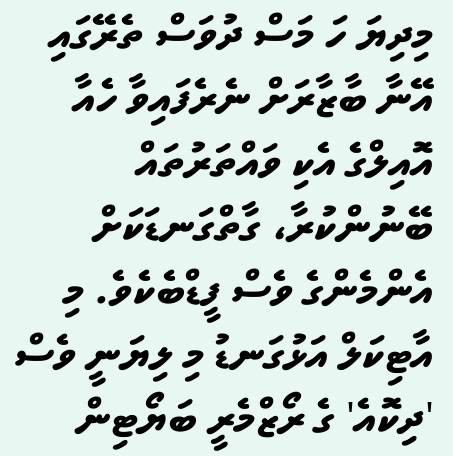މިދިޔަ ހަ މަސް ދުވަސް ތެރޭގައި އޭނާ ބާޒާރަށް ނެރެފައިވާ ހެއާ އޮއިލްގެ އެކި ވައްތަރުތައް ބޭނުންކުރާ، ގާތްގަނޑަކަށް އެންމެންގެ ވެސް ފީޑްބެކެވެ. މި އާޓިކަލް އަޅުގަނޑު މި ލިޔަނީ ވެސް 'ދިކޮއެ' ގެ ރޯޒްމެރީ ބަޔޯޓިން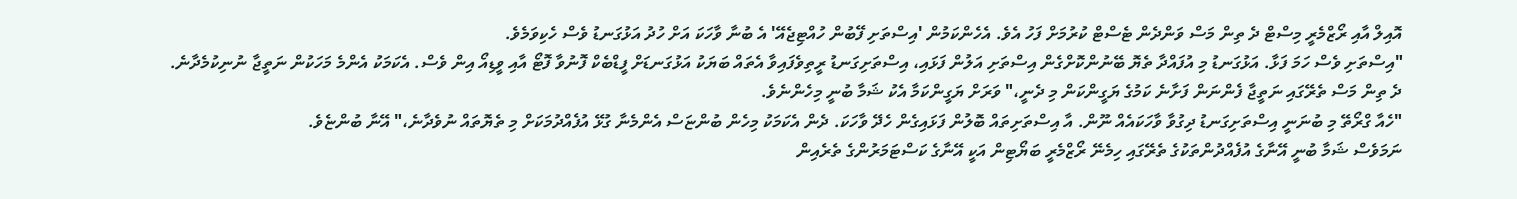އޮއިލް އާއި ރޯޒްމެރީ މިސްޓް ދެ ތިން މަސް ވަންދެން ޓެސްޓް ކުރުމަށް ފަހު އެވެ. އެހެންކަމުން 'އިސްތަށި ފޭބުން ހުއްޓިޖެއޭ' އެ ބުނާ ވާހަކަ އަށް ހުދު އަޅުގަނޑު ވެސް ހެކިވަމެވެ.
"އިސްތަށި ވެސް ހަމަ ފަޅާ. އަޅުގަނޑު މި އުފައްދާ ތެޔޮ ބޭނުންކޮށްގެން އިސްތަށި އަލުން ފަޅައި، އިސްތަށިގަނޑު ރީތިވެފައިވާ އެތައް ބަޔަކު އަޅުގަނޑަށް ފީޑްބެކް ފޮނުވާ ފޮޓޯ އާއި ވީޑިއޯ އިން ވެސް. އެކަމަކު އެންމެ މަހަކުން ނަތީޖާ ނުނިކުމެދާނެ. ދެ ތިން މަސް ތެރޭގައި ނަތީޖާ ފެންނަން ފަށާނެ ކަމުގެ ޔަގީންކަން މި ދެނީ،" ވަރަށް ޔަގީންކަމާ އެކު ޝަމާ ބުނީ މިހެންނެވެ.
"ހެއާ ގްރޯތޭ މި ބުނަނީ އިސްތަށިގަނޑު ދިގުވާ ވާހަކައެއް ނޫން. އާ އިސްތަށިތައް ބޮލުން ފަޅައިގެން ހެދޭ ވާހަކަ. ދެން އެކަމަކު މިހެން ބުންޏަސް އެންމެނާ ގުޅޭ އުފެއްދުމަކަށް މި ތެޔޮތައް ނުވެދާނެ،" އޭނާ ބުންޏެވެ.
ނަމަވެސް ޝަމާ ބުނީ އޭނާގެ އުފެއްދުންތަކުގެ ތެރޭގައި ހިމެނޭ ރޯޒްމެރީ ބަޔޯޓިން އަކީ އޭނާގެ ކަސްޓަމަރުންގެ ތެރެއިން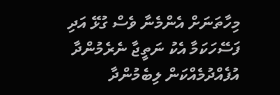މިހާތަނަށް އެންމެނާ ވެސް ގުޅޭ އަދި ފަސޭހަކަމާ އެކު ނަތީޖާ ނެރެމުންދާ އުފެއްދުމެއްކަން ލިބެމުންދާ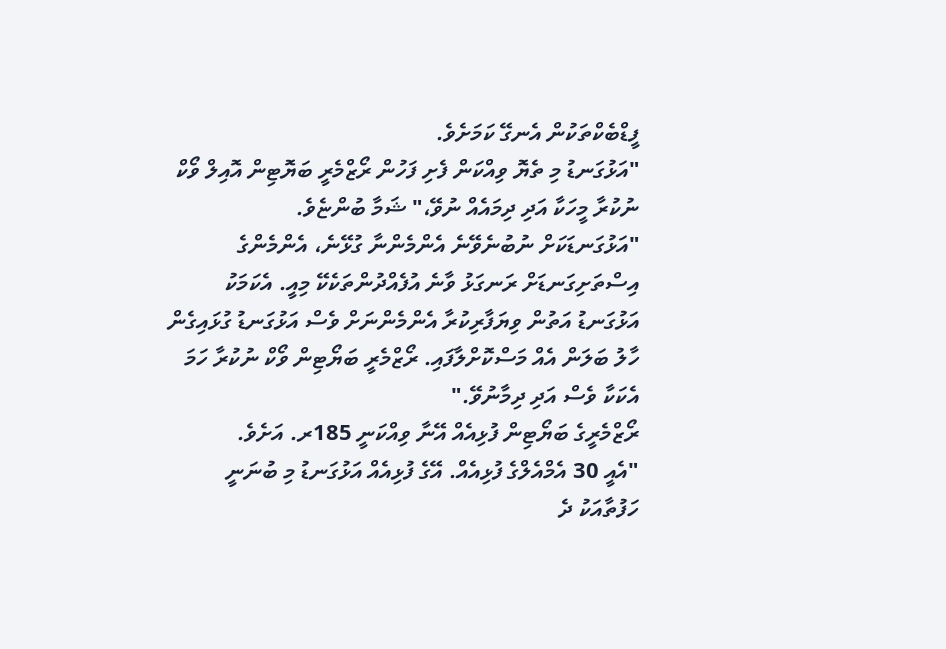ފީޑްބެކްތަކުން އެނގޭ ކަމަށެވެ.
"އަޅުގަނޑު މި ތެޔޮ ވިއްކަން ފެށި ފަހުން ރޯޒްމެރީ ބަޔޮޓިން އޮއިލް ވޯކް ނުކުރާ މީހަކާ އަދި ދިމައެއް ނުވޭ،" ޝަމާ ބުންޏެވެ.
"އަޅުގަނޑަކަށް ނުބުނެވޭނެ އެންމެންނާ ގުޅޭނެ، އެންމެންގެ އިސްތަށިގަނޑަށް ރަނގަޅު ވާނެ އުފެއްދުންތަކެކޭ މިއީ. އެކަމަކު އަޅުގަނޑު އަތުން ވިޔަފާރިކުރާ އެންމެންނަށް ވެސް އަޅުގަނޑު ގުޅައިގެން ހާލު ބަލަން އެއް މަސްކޮށްލާފައި. ރޯޒްމެރީ ބަޔޯޓިން ވޯކް ނުކުރާ ހަމަ އެކަކާ ވެސް އަދި ދިމާނުވޭ."
ރޯޒްމެރީގެ ބަޔޯޓިން ފުޅިއެއް އޭނާ ވިއްކަނީ 185ރ. އަށެވެ.
"އެއީ 30 އެމްއެލްގެ ފުޅިއެއް. އޭގެ ފުޅިއެއް އަޅުގަނޑު މި ބުނަނީ ހަފުތާއަކު ދެ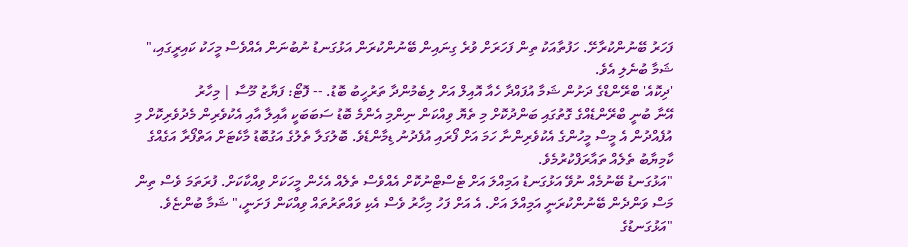ފަހަރު ބޭނުންކުރާށޭ. ހަފުތާއަކު ތިން ފަހަރަށް ވުރެ ގިނައިން ބޭނުންކުރަން އަޅުގަނޑު ނުބުނަން އެއްވެސް މީހަކު ކައިރީގައި،" ޝަމާ ބުނެލި އެވެ.
'ދިކޮއެ' ބްރޭންޑްގެ ދަށުން ޝަމާ އުފައްދާ ހެއާ އޮއިލް އަށް ލިބެމުންދާ ތަރުހީބު ބޮޑު. -- ފޮޓޯ: ފަޔާޒު މޫސާ | މިހާރު
އޭނާ ބުނީ ބްރޭންޑެއްގެ ގޮތުގައި ބަންދުކޮށް މި ތެޔޮ ވިއްކަން ނިންމި އެންމެ ބޮޑު ސަބަބަކީ އާއިލާ އާއި އެކުވެރިން މެދުވެރިކޮށް މި އުފެއްދުން އެ މީސް މީހުންގެ އެކުވެރިންނާ ހަމަ އަށް ފޯރައި އުފެދުނު ޑިމާންޑެވެ. ބޮލުގަލާ ތެލުގެ އަގުބޮޑު މާކެޓަށް އަތްފޯރާ އަގެއްގެ ކާމިޔާބު ތެލެއް ތައާރަފްކުރުމެވެ.
"އަޅުގަނޑު ބޭނުމެއް ނުވޭ އަޅުގަނޑު އަމިއްލަ އަށް ޓެސްޓްނުކޮށް އެއްވެސް ތެލެއް އެހެން މީހަކަށް ވިއްކާކަށް. ފުރަތަމަ ވެސް ތިން މަސް ވަންދެން ބޭނުންކުރަނީ އަމިއްލަ އަށް. އެ އަށް ފަހު މިހާރު ވެސް އެކި ވައްތަރުތައް ވިއްކަން ފަށަނީ،" ޝަމާ ބުންޏެވެ.
"އަޅުގަނޑުގެ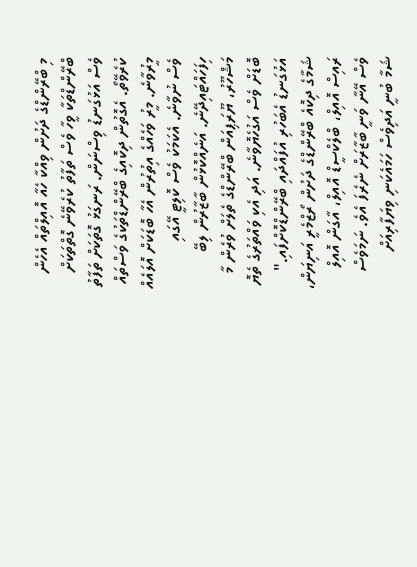މި ބްރޭންޑްގެ ދަށުން ވިއްކާ ހެއާ އޮއިލްތައް އެހެން ބްރޭންޑްތަކާ ވީހާ ވެސް ތަފާތު ކުރެވޭނެ ގޮތްތަކަށް ވެސް އަޅުގަނޑު ވިސްނަން. ރަނގަޅު ގޮތަކަށް ތަފާތު ކުރެވޭތޯ. އެގޮތުން ދިކޮއިގެ ބްރޭންޑްތަކުގެ ވަސްތައް މީރުވާނެ. މީރު ވަހެއްގެ އިތުރުން އެހާ ބޮޑަކަށް އޮލައެއް ވެސް ނުވާނެ. އެކަމަކު ވެސް ކޮލިޓީ އޭގައި ހިފަހައްޓައިދޭނެ. އަނެއްކޮޅުން ބާޒާރުން ލިބޭ މަޝްހޫރު، ޔޫރަޕިއަން ބްރޭންޑްގެ ތެލަށް ވުރެން މާ ބޮޑަށް ވެސް އަގުހެޔޮވާނެ. އަދި އެކި ވައްތަރުގެ ތެޔޮ އަޅުގަނޑު އެބަހުރި އުފައްދައި ބްރޭންޑްކޮށްފައި."
ޝަމާގެ ދިކޮއެ ބްރޭންޑްގެ ދަށުން ރޯޒްމެރީ އަނިޔަން، ރައިސް އޮއިލް، ބްލެކްސީޑް އޮއިލް، އާގަން އޮއިލް ވެސް އޭނާ ވަނީ ބާޒާރަށް ނެރެފަ އެވެ. ނަމަވެސް ޝަމާ ބުނީ އަދިވެސް ހަމައެކަނި ވިޔަފާރިއަށް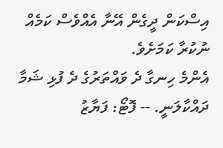އިސްކަން ދީގެން އޭނާ އެއްވެސް ކަމެއް ނުކުރާ ކަމަށެވެ.
އެންމެ ހިނގާ ދެ ވައްތަރުގެ ދެ ފުޅި ޝަމާ ދައްކާލަނީ. -- ފޮޓޯ: ފަޔާޒު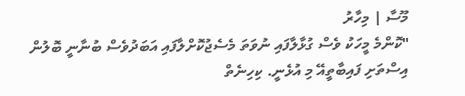މޫސާ | މިހާރު
"ކޮންމެ މީހަކު ވެސް ގުޅާލާފައި ނުވަތަ މެސެޖުކޮށްލާފައި އަބަދުވެސް ބުނާނީ ބޮލުން އިސްތަށި ފައިބާތީއޭ މި އުޅެނީ. ކިހިނެތް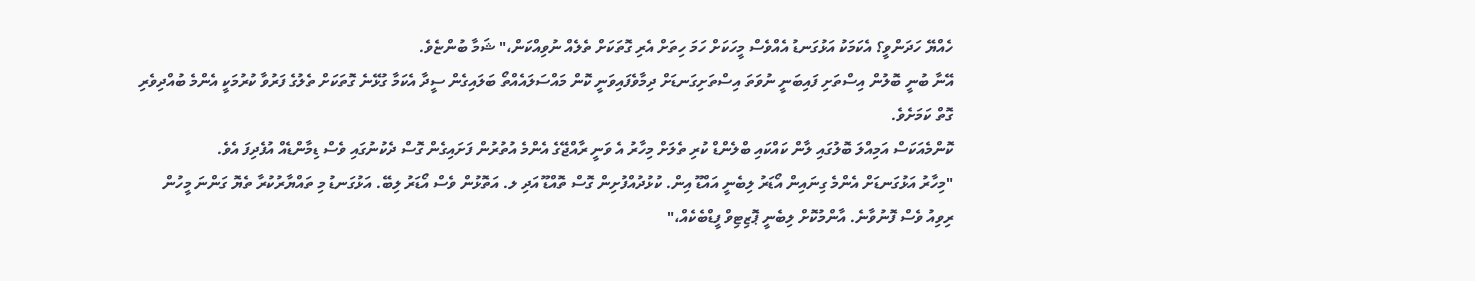ހެއްޔޭ ހަދަންވީ؟ އެކަމަކު އަޅުގަނޑު އެއްވެސް މީހަކަށް ހަމަ ހިތަށް އެރި ގޮތަކަށް ތެލެއް ނުވިއްކަން،" ޝަމާ ބުންޏެވެ.
އޭނާ ބުނީ ބޮލުން އިސްތަށި ފައިބަނީ ނުވަތަ އިސްތަށިގަނޑަށް ދިމާވެފައިވަނީ ކޮން މައްސަލައެއްތޯ ބަލައިގެން ސީދާ އެކަމާ ގުޅޭނެ ގޮތަކަށް ތެލުގެ ފަރުވާ ކުރުމަކީ އެންމެ ބުއްދިވެރި ގޮތް ކަމަށެވެ.
ކޮންމެއަކަސް އަމިއްލަ ބޮލުގައި ލާން ކައްކައި ބްލެންޑް ކުރި ތެލަށް މިހާރު އެ ވަނީ ރާއްޖޭގެ އެންމެ އުތުރުން ފަށައިގެން ގޮސް ދެކުނުގައި ވެސް ޑިމާންޑެއް އުފެދިފަ އެވެ.
"މިހާރު އަޅުގަނޑަށް އެންމެ ގިނައިން އޯޑަރު ލިބެނީ އައްޑޫ އިން. ކުޅުދުއްފުށިން ގޮސް ތޮއްޑޫ އަދި ލ. އަތޮޅުން ވެސް އޯޑަރު ލިބޭ. އަޅުގަނޑު މި ތައްޔާރުކުރާ ތެޔޮ ގަންނަ މީހުން ރިވިއު ވެސް ފޮނުވާނެ. އާންމުކޮށް ލިބެނީ ޕޮޒިޓިވް ފީޑްބެކެއް،"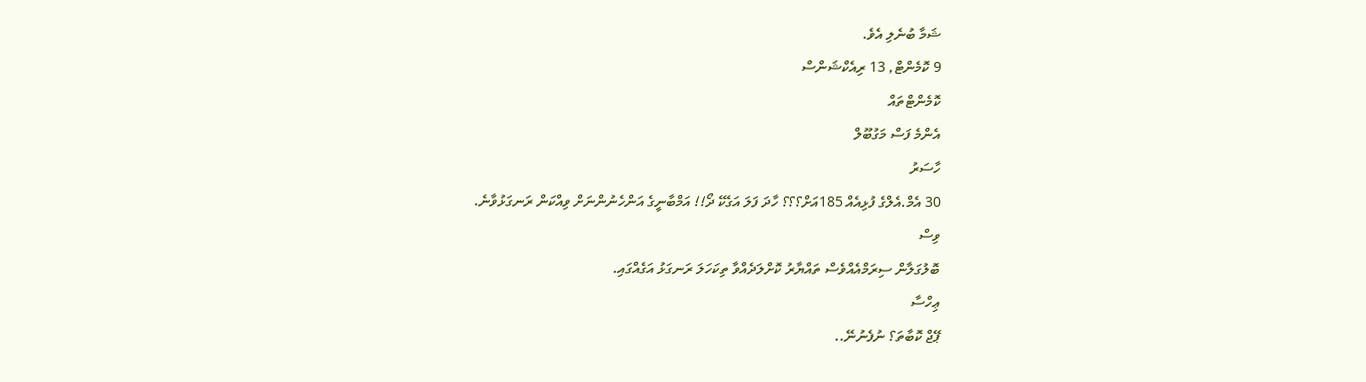ޝަމާ ބުނެލި އެވެ.
9 ކޮމެންޓް, 13 ރިއެކްޝަންސް
ކޮމެންޓްތައް
އެންމެ ފަސް މަގުބޫލް
ހާސަރު
30 އެމް.އެލްގެ ފުޅިއެއް 185އަށް؟؟؟ ހާދަ ފަލަ އަގެކޭ ދޯ!! އަމްބާނީގެ އަންހެނުންނަށް ވިއްކަން ރަނގަޅުވާނެ.
ވިސް
ބޮލުގަލާން ސިރަމްއެއްވެސް ތައްޔާރު ކޮށްލަދެއްވާ ތިކަހަލަ ރަނގަޅު އަގެއްގައި.
ޢިހްސާ
ޕޭޖް ކޮބާތަ؟ ނުފެނުނޭ..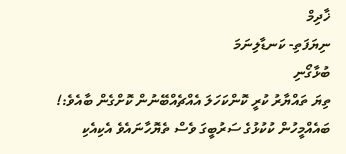ޚާދިމް
ނިޔަފަތި- ކަނޑާލިނަމަ
ބުޅާގޯނި
ތިޔަ ތައްޔާރު ކުރީ ކޮންކަހަލަ އެއްޗެއްބޭނުން ކޮށްގެން ބާއެވެ:! ބައެއްމީހުން ކުކުޅުގެ ސަރުބީގަ ވެސް ތެޔޮހާނައެވެ އެކިއެކި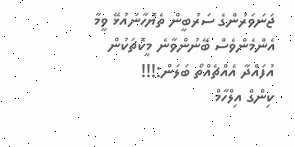ޖަނަވަރުންގެ ސަރުބީން ތެޔޮހާނައުޅޭ ވީމާ އެންމެންވެސް ބޭނުންވާނެ މީކޮޗަކުން އުފައްދާ އެއްޗެއްތޯ ބަލަން:!!!
ކިންގް އިލްހާމް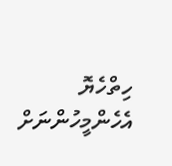ހިތްހެޔޮ އެހެންމީހުންނަށް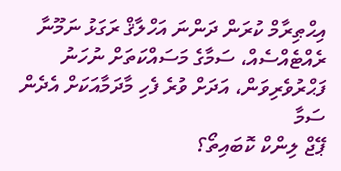އިޙްޠިރާމް ކުރަން ދަންނަ އަހްލާޤް ރަގަޅު ނަމޫނާ ރެއްޓެއްސެއް، ސަމާގެ މަސައްކަތަށް ނުހަނު ފަޙްރުވެރިވަން، އަދަށް ވުރެ ފެހި މާދަމާއަކަށް އެދެން ސަމާ
ޕޭޖް ލިންކް ކޮބައިތޯ؟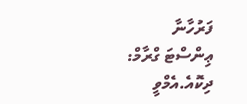ފަރުހާނާ
ޢިންސްޓަ ގްރާމް: ދިކޮއެ.އެމްވީ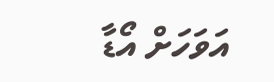އަވަހަށް އޯޑާ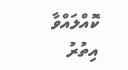ކޮއްލައްވާ
އިތުރު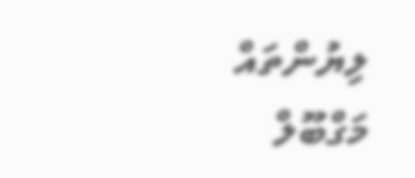ލިޔުންތައް
މަގްބޫލް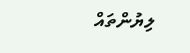ލިޔުންތައް